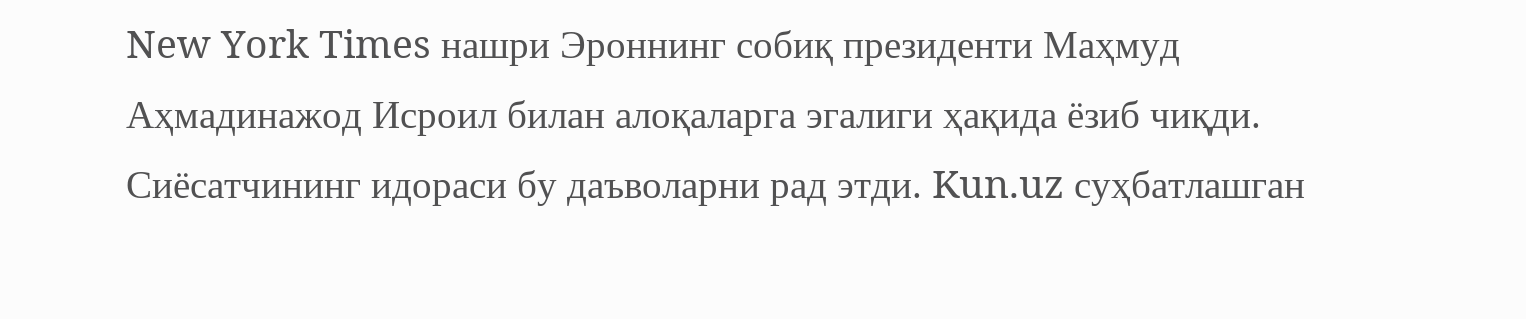New York Times нашри Эроннинг собиқ президенти Маҳмуд Аҳмадинажод Исроил билан алоқаларга эгалиги ҳақида ёзиб чиқди. Сиёсатчининг идораси бу даъволарни рад этди. Kun.uz суҳбатлашган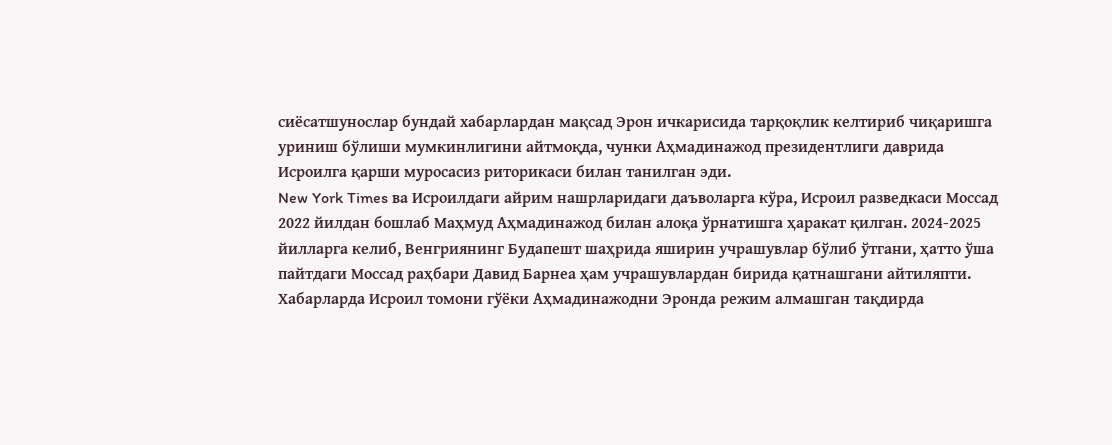сиёсатшунослар бундай хабарлардан мақсад Эрон ичкарисида тарқоқлик келтириб чиқаришга уриниш бўлиши мумкинлигини айтмоқда, чунки Аҳмадинажод президентлиги даврида Исроилга қарши муросасиз риторикаси билан танилган эди.
New York Times ва Исроилдаги айрим нашрларидаги даъволарга кўра, Исроил разведкаси Моссад 2022 йилдан бошлаб Маҳмуд Аҳмадинажод билан алоқа ўрнатишга ҳаракат қилган. 2024-2025 йилларга келиб, Венгриянинг Будапешт шаҳрида яширин учрашувлар бўлиб ўтгани, ҳатто ўша пайтдаги Моссад раҳбари Давид Барнеа ҳам учрашувлардан бирида қатнашгани айтиляпти.
Хабарларда Исроил томони гўёки Аҳмадинажодни Эронда режим алмашган тақдирда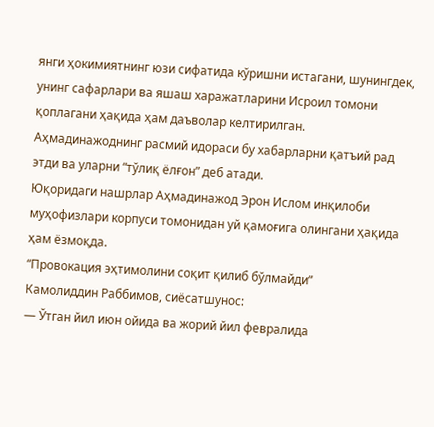янги ҳокимиятнинг юзи сифатида кўришни истагани, шунингдек, унинг сафарлари ва яшаш харажатларини Исроил томони қоплагани ҳақида ҳам даъволар келтирилган.
Аҳмадинажоднинг расмий идораси бу хабарларни қатъий рад этди ва уларни “тўлиқ ёлғон” деб атади.
Юқоридаги нашрлар Аҳмадинажод Эрон Ислом инқилоби муҳофизлари корпуси томонидан уй қамоғига олингани ҳақида ҳам ёзмоқда.
“Провокация эҳтимолини соқит қилиб бўлмайди”
Камолиддин Раббимов, сиёсатшунос:
— Ўтган йил июн ойида ва жорий йил февралида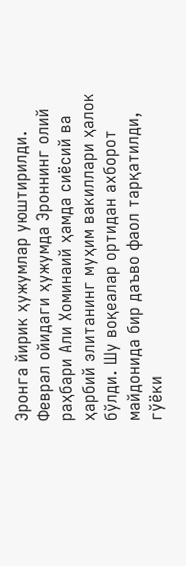Эронга йирик ҳужумлар уюштирилди. Феврал ойидаги ҳужумда Эроннинг олий раҳбари Али Хоминаий ҳамда сиёсий ва ҳарбий элитанинг муҳим вакиллари ҳалок бўлди. Шу воқеалар ортидан ахборот майдонида бир даъво фаол тарқатилди, гўёки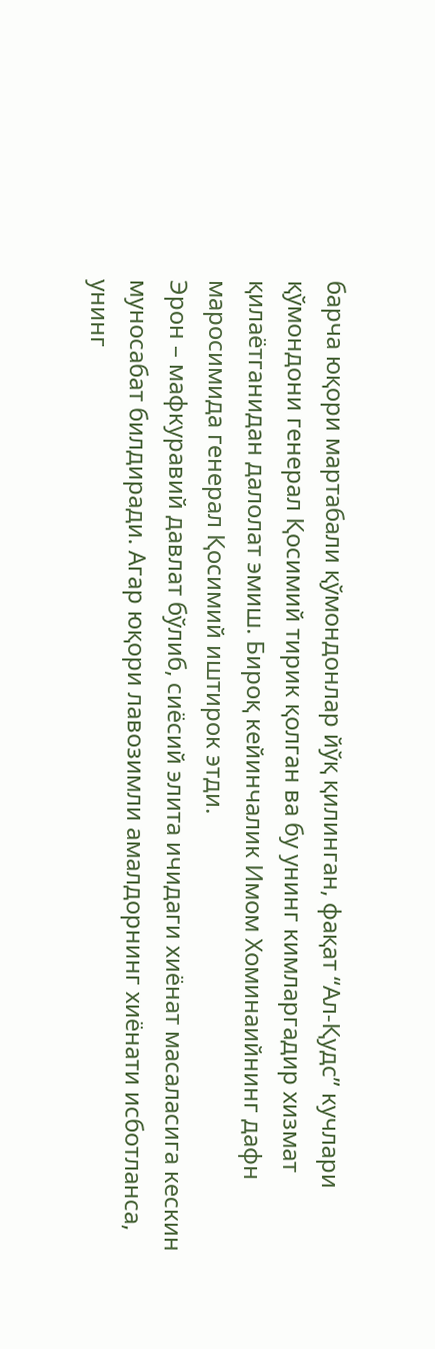барча юқори мартабали қўмондонлар йўқ қилинган, фақат “Ал-Қудс” кучлари қўмондони генерал Қосимий тирик қолган ва бу унинг кимларгадир хизмат қилаётганидан далолат эмиш. Бироқ кейинчалик Имом Хоминаийнинг дафн маросимида генерал Қосимий иштирок этди.
Эрон – мафкуравий давлат бўлиб, сиёсий элита ичидаги хиёнат масаласига кескин муносабат билдиради. Агар юқори лавозимли амалдорнинг хиёнати исботланса, унинг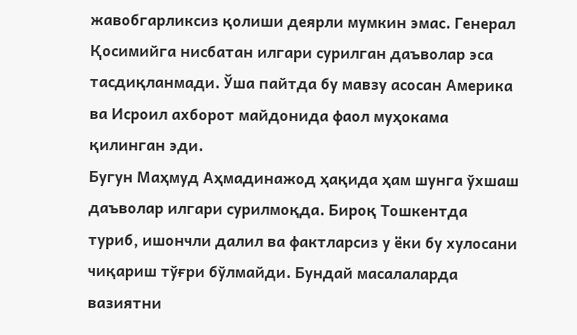жавобгарликсиз қолиши деярли мумкин эмас. Генерал Қосимийга нисбатан илгари сурилган даъволар эса тасдиқланмади. Ўша пайтда бу мавзу асосан Америка ва Исроил ахборот майдонида фаол муҳокама қилинган эди.
Бугун Маҳмуд Аҳмадинажод ҳақида ҳам шунга ўхшаш даъволар илгари сурилмоқда. Бироқ Тошкентда туриб, ишончли далил ва фактларсиз у ёки бу хулосани чиқариш тўғри бўлмайди. Бундай масалаларда вазиятни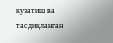кузатиш ва тасдиқланган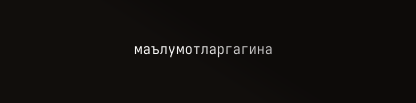маълумотларгагина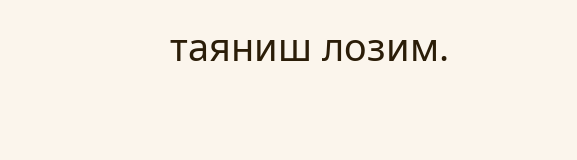таяниш лозим.